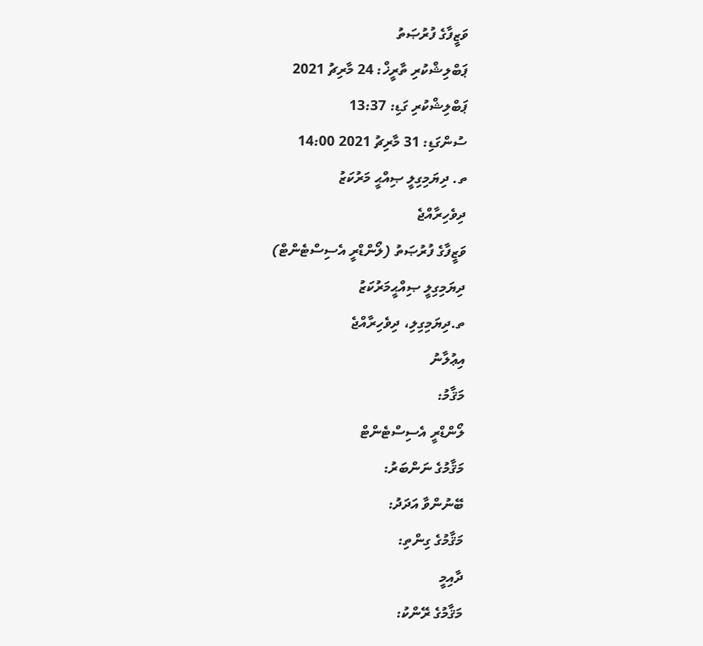ވަޒީފާގެ ފުރުޞަތު
ޕަބްލިޝްކުރި ތާރީޚް: 24 މާރިޗު 2021
ޕަބްލިޝްކުރި ގަޑި: 13:37
ސުންގަޑި: 31 މާރިޗު 2021 14:00
ތ. ދިޔަމިގިލީ ޞިއްޙީ މަރުކަޒު
ދިވެހިރާއްޖެ
ވަޒީފާގެ ފުރުޞަތު (ލޯންޑްރީ އެސިސްޓެންޓް)
ދިޔަމިގިލީ ޞިއްޙީމަރުކަޒު
ތ.ދިޔަމިގިލި، ދިވެހިރާއްޖެ
އިޢުލާނު
މަޤާމު:
ލޯންޑްރީ އެސިސްޓެންޓް
މަޤާމުގެ ނަންބަރު:
ބޭނުންވާ އަދަދު:
މަޤާމުގެ ގިންތި:
ދާއިމީ
މަޤާމުގެ ރޭންކު: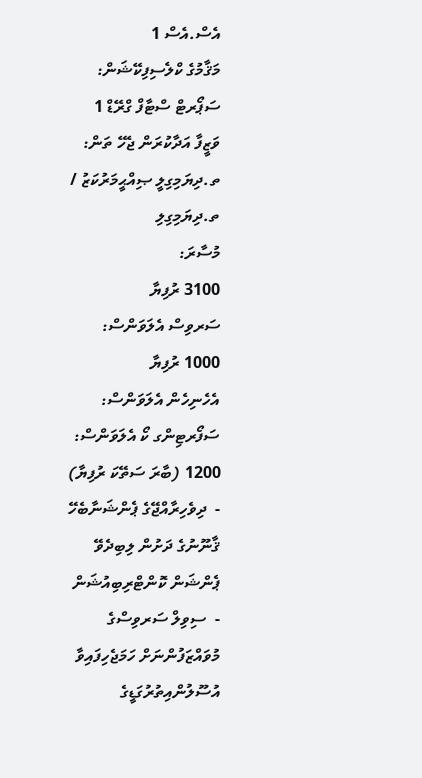އެސް.އެސް 1
މަޤާމުގެ ކްލެސިފިކޭޝަން:
ސަޕޯރޓް ސްޓާފް ގްރޭޑް 1
ވަޒީފާ އަދާކުރަން ޖެހޭ ތަން:
ތ.ދިޔަމިގިލީ ޞިއްޙީމަރުކަޒު / ތ.ދިޔަމިގިލި
މުސާރަ:
3100 ރުފިޔާ
ސަރވިސް އެލަވަންސް:
1000 ރުފިޔާ
އެހެނިހެން އެލަވަންސް:
ސަފޯރޓިންގ ކޯ އެލަވަންސް: 1200 (ބާރަ ސަތޭކަ ރުފިޔާ)
-  ދިވެހިރާއްޖޭގެ ޕެންޝަނާބެހޭ ޤާނޫނުގެ ދަށުން ލިބިދެވޭ ޕެންޝަން ކޮންޓްރިބިއުޝަން
-  ސިވިލް ސަރވިސްގެ މުވައްޒަފުންނަށް ހަމަޖެހިފައިވާ އުސޫލުންއިތުރުގަޑީގެ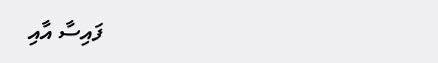ފައިސާ އާއި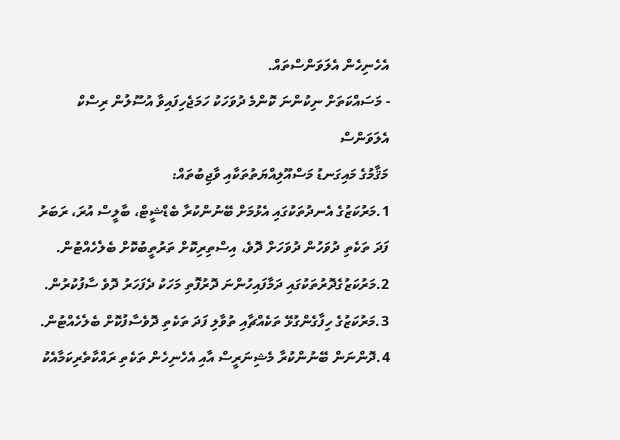އެހެނިހެން އެލަވަންސްތައް.
- މަސައްކަތަށް ނިކުންނަ ކޮންމެ ދުވަހަކު ހަމަޖެހިފައިވާ އުސޫލުން ރިސްކް އެލަވަންސް
މަޤާމުގެ މައިގަނޑު މަސްއޫލިއްޔަތުތަކާއި ވާޖިބުތައް:
1.މަރުކަޒުގެ އެނދުތަކުގައި އެޅުމަށް ބޭނުންކުރާ ބެޑްޝީޓް، ބާލީސް އުރަ، ރަބަރު ފަދަ ތަކެތި ދުވަހުން ދުވަހަށް ދޮވެ، އިސްތިރިކޮށް ތަރުތީބުކޮށް ބެލެހެއްޓުން.
2.މަރުކަޒުގެދޮރުތަކުގައި ދަމާފައިހުންނަ ދޮރުފޮތި މަހަކު ދެފަހަރު ދޮވެ ސާފުކުރުން.
3.މަރުކަޒުގެ ހިފާގެންގުޅޭ ތަކެއްޗާއި ތުވާލި ފަދަ ތަކެތި ދޮވެސާފުކޮށް ބެލެހެއްޓުން.
4.ދޮންނަން ބޭނުންކުރާ މެޝިނަރީސް އާއި އެހެނިހެން ތަކެތި ރައްކާތެރިކަމާއެކު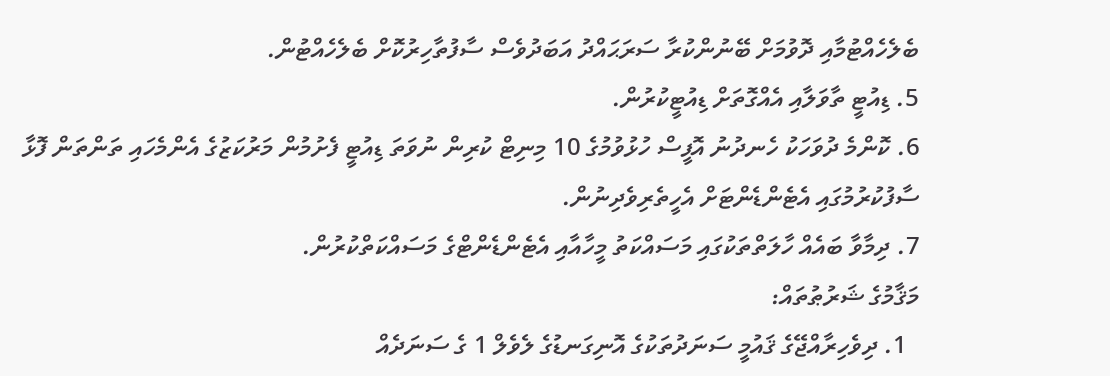ބެލެހެއްޓުމާއި ދޮވުމަށް ބޭނުންކުރާ ސަރަޙައްދު އަބަދުވެސް ސާފުތާހިރުކޮށް ބެލެހެއްޓުން.
5. ޑިއުޓީ ތާވަލާއި އެއްގޮތަށް ޑިއުޓީކުރުން.
6. ކޮންމެ ދުވަހަކު ހެނދުނު އޮފީސް ހުޅުވުމުގެ 10 މިނިޓް ކުރިން ނުވަތަ ޑިއުޓީ ފެށުމުން މަރުކަޒުގެ އެންމެހައި ތަންތަން ފޮޅާ ސާފުކުރުމުގައި އެޓެންޑެންޓަށް އެހީތެރިވެދިނުން.
7. ދިމާވާ ބައެއް ހާލަތްތަކުގައި މަސައްކަތު މީހާއާއި އެޓެންޑެންޓްގެ މަސައްކަތްކުރުން.
މަޤާމުގެ ޝަރުޠުތައް:
  1. ދިވެހިރާއްޖޭގެ ޤައުމީ ސަނަދުތަކުގެ އޮނިގަނޑުގެ ލެވެލް 1 ގެ ސަނަދެއް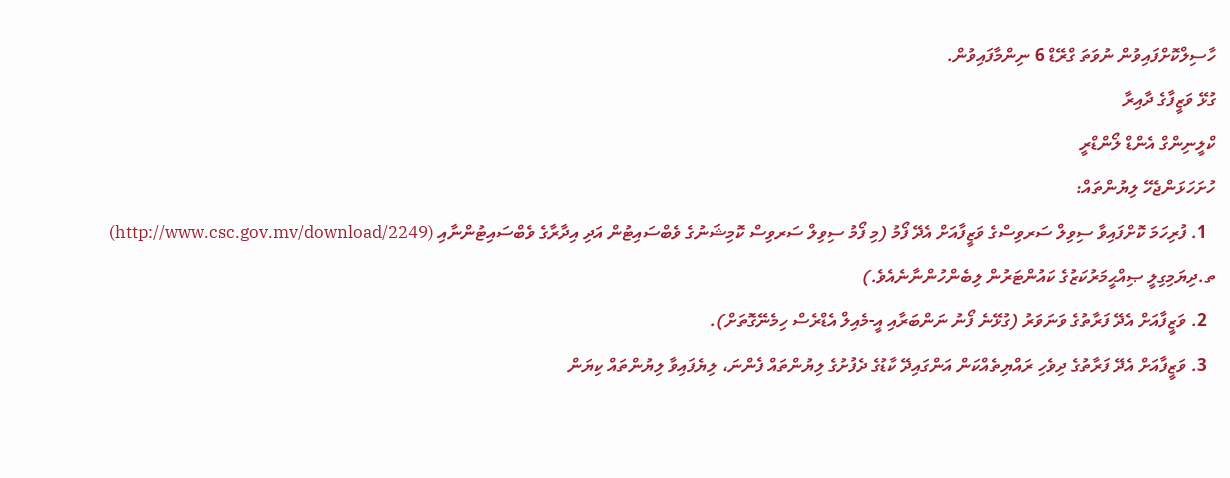ހާސިލްކޮށްފައިވުން ނުވަތަ ގްރޭޑް 6 ނިންމާފައިވުން.
ގުޅޭ ވަޒީފާގެ ދާއިރާ
ކްލީނިންގް އެންޑް ލޯންޑްރީ
ހުށަހަޅަންޖެހޭ ލިޔުންތައް:
  1. ފުރިހަމަ ކޮށްފައިވާ ސިވިލް ސަރވިސްގެ ވަޒީފާއަށް އެދޭ ފޯމު (މި ފޯމު ސިވިލް ސަރވިސް ކޮމިޝަނުގެ ވެބްސައިޓުން އަދި އިދާރާގެ ވެބްސައިޓުންނާއި (http://www.csc.gov.mv/download/2249) ތ.ދިޔަމިގިލީ ޞިއްޙީމަރުކަޒުގެ ކައުންޓަރުން ލިބެންހުންނާނެއެވެ.)
  2. ވަޒީފާއަށް އެދޭ ފަރާތުގެ ވަނަވަރު (ގުޅޭނެ ފޯނު ނަންބަރާއި އީ-މެއިލް އެޑްރެސް ހިމެނޭގޮތަށް).
  3. ވަޒީފާއަށް އެދޭ ފަރާތުގެ ދިވެހި ރައްޔިތެއްކަން އަންގައިދޭ ކާޑުގެ ދެފުށުގެ ލިޔުންތައް ފެންނަ، ލިޔެފައިވާ ލިޔުންތައް ކިޔަން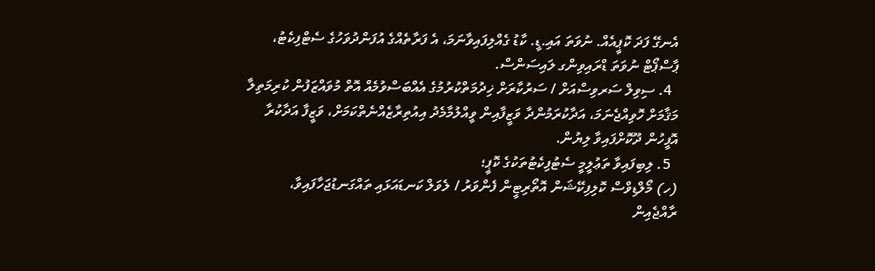އެނގޭ ފަދަ ކޮޕީއެއް. ނުވަތަ އައި.ޑީ. ކާޑު ގެއްލިފައިވާނަމަ، އެ ފަރާތެއްގެ އުފަންދުވަހުގެ ސެޓްފިކެޓު، ޕާސްޕޯޓް ނުވަތަ ޑްރައިވިންގ ލައިސަންސް.
  4. ސިވިލް ސަރވިސްއަށް / ސަރުކާރަށް ޚިދުމަތްކުރުމުގެ އެއްބަސްވުމެއް އޮތް މުވައްޒަފުން ކުރިމަތިލާ މަޤާމަށް ހޮވިއްޖެނަމަ، އަދާކުރަމުންދާ ވަޒީފާއިން ވީއްލުމާމެދު އިއުތިރާޒެއްނެތްކަމަށް، ވަޒީފާ އަދާކުރާ އޮފީހުން ދޫކޮށްފައިވާ ލިޔުން.
  5. ލިބިފައިވާ ތަޢުލީމީ ސެޓުފިކެޓުތަކުގެ ކޮޕީ؛
(ހ) މޯލްޑިވްސް ކޮލިފިކޭޝަން އޮތޯރިޓީން ފެންވަރު / ލެވަލް ކަނޑައަޅައި ތައްގަނޑުޖަހާފައިވާ، ރާއްޖެއިން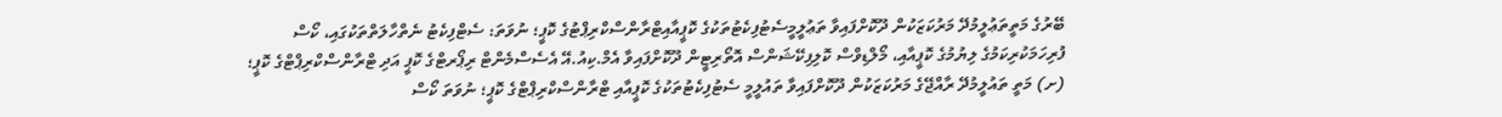ބޭރުގެ މަތީތަޢުލީމުދޭ މަރުކަޒަކުން ދޫކޮށްފައިވާ ތަޢުލީމީސެޓުފިކެޓުތަކުގެ ކޮޕީއާއިޓްރާންސްކްރިޕްޓުގެ ކޮޕީ؛ ނުވަތަ: ސެޓްފިކެޓު ނެތްހާލަތްތަކުގައި، ކޯސް ފުރިހަމަކުރިކަމުގެ ލިޔުމުގެ ކޮޕީއާއި، މޯލްޑިވްސް ކޮލިފިކޭޝަންސް އޮތޯރިޓީން ދޫކޮށްފައިވާ އެމް.ކިއު.އޭ އެސެސްމެންޓް ރިޕޯރޓްގެ ކޮޕީ އަދި ޓްރާންސްކްރިޕްޓްގެ ކޮޕީ؛
(ށ) މަތީ ތައުލީމުދޭ ރާއްޖޭގެ މަރުކަޒަކުން ދޫކޮށްފައިވާ ތައުލީމީ ސެޓުފިކެޓުތަކުގެ ކޮޕީއާއި ޓްރާންސްކްރިޕްޓްގެ ކޮޕީ؛ ނުވަތަ ކޯސް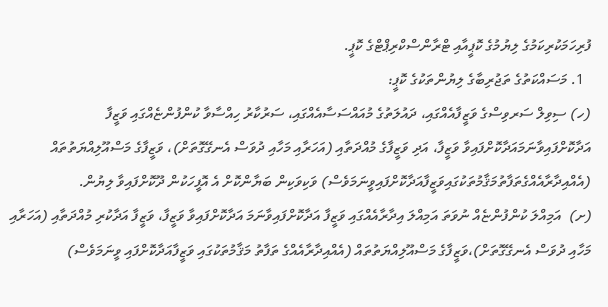ފުރިހަމަކުރިކަމުގެ ލިޔުމުގެ ކޮޕީއާއި ޓްރާންސްކްރިޕްޓްގެ ކޮޕީ.
  1. މަސައްކަތުގެ ތަޖުރިބާގެ ލިޔުންތަކުގެ ކޮޕީ:
(ހ) ސިވިލް ސަރވިސްގެ ވަޒީފާއެއްގައި، ދައުލަތުގެ މުއައްސަސާއެއްގައި، ސަރުކާރު ހިއްސާވާ ކުންފުންޏެއްގައި ވަޒީފާ އަދާކޮށްފައިވާނަމައަދާކޮށްފައިވާ ވަޒީފާ، އަދި ވަޒީފާގެ މުއްދަތާއި (އަހަރާއި މަހާއި ދުވަސް އެނގޭގޮތަށް)، ވަޒީފާގެ މަސްއޫލިއްޔަތުތައް (އެއްއިދާރާއެއްގެތަފާތުމަޤާމުތަކުގައިވަޒީފާއަދާކޮށްފައިވީނަމަވެސް) ވަކިވަކިން ބަޔާންކޮށް އެ އޮފީހަކުން ދޫކޮށްފައިވާ ލިޔުން.
(ށ)  އަމިއްލަ ކުންފުންޏެއް ނުވަތަ އަމިއްލަ އިދާރާއެއްގައި ވަޒީފާ އަދާކޮށްފައިވާނަމަ އަދާކޮށްފައިވާ ވަޒީފާ، ވަޒީފާ އަދާކުރި މުއްދަތާއި (އަހަރާއި މަހާއި ދުވަސް އެނގޭގޮތަށް)،ވަޒީފާގެ މަސްއޫލިއްޔަތުތައް (އެއްއިދާރާއެއްގެ ތަފާތު މަޤާމުތަކުގައި ވަޒީފާއަދާކޮށްފައި ވީނަމަވެސް)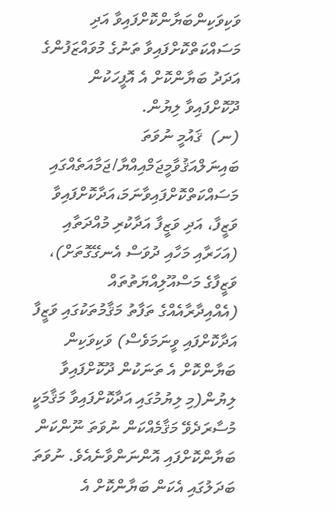ވަކިވަކިންބަޔާންކޮށްފައިވާ އަދި މަސައްކަތްކޮށްފައިވާ ތަނުގެ މުވައްޒަފުންގެ އަދަދު ބަޔާންކޮށް އެ އޮފީހަކުން ދޫކޮށްފައިވާ ލިޔުން.
(ނ)  ޤައުމީ ނުވަތަ ބައިނަލްއަޤުވާމީޖަމްއިއްޔާ/ޖަމާއަތެއްގައި މަސައްކަތްކޮށްފައިވާނަމަ،އަދާކޮށްފައިވާ ވަޒީފާ، އަދި ވަޒީފާ އަދާކުރި މުއްދަތާއި (އަހަރާއި މަހާއި ދުވަސް އެނގޭގޮތަށް)، ވަޒީފާގެ މަސްއޫލިއްޔަތުތައް (އެއްއިދާރާއެއްގެ ތަފާތު މަޤާމުތަކުގައި ވަޒީފާ އަދާކޮށްފައި ވީނަމަވެސް) ވަކިވަކިން ބަޔާންކޮށް އެ ތަނަކުން ދޫކޮށްފައިވާ ލިޔުން(މި ލިޔުމުގައި އަދާކޮށްފައިވާ މަޤާމަކީ މުސާރަދެވޭ މަޤާމެއްކަން ނުވަތަ ނޫންކަން ބަޔާންކޮށްފައި އޮންނަންވާނެއެވެ. ނުވަތަ ބަދަލުގައި އެކަން ބަޔާންކޮށް އެ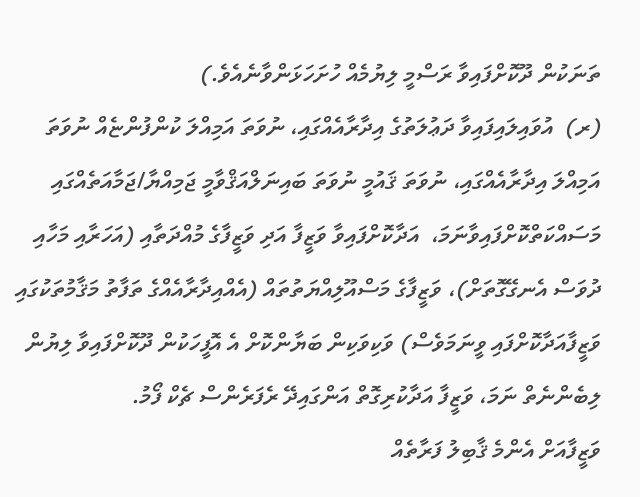ތަނަކުން ދޫކޮށްފައިވާ ރަސްމީ ލިޔުމެއް ހުށަހަޅަންވާނެއެވެ.)
(ރ)  އުވައިލައިފައިވާ ދަޢުލަތުގެ އިދާރާއެއްގައި، ނުވަތަ އަމިއްލަ ކުންފުންޏެއް ނުވަތަ އަމިއްލަ އިދާރާއެއްގައި، ނުވަތަ ޤައުމީ ނުވަތަ ބައިނަލްއަޤްވާމީ ޖަމިއްޔާ/ޖަމާއަތެއްގައި މަސައްކަތްކޮށްފައިވާނަމަ،  އަދާކޮށްފައިވާ ވަޒީފާ އަދި ވަޒީފާގެ މުއްދަތާއި (އަހަރާއި މަހާއި ދުވަސް އެނގޭގޮތަށް)، ވަޒީފާގެ މަސްއޫލިއްޔަތުތައް (އެއްއިދާރާއެއްގެ ތަފާތު މަޤާމުތަކުގައި ވަޒީފާއަދާކޮށްފައި ވީނަމަވެސް) ވަކިވަކިން ބަޔާންކޮށް އެ އޮފީހަކުން ދޫކޮށްފައިވާ ލިޔުން ލިބެންނެތް ނަމަ، ވަޒީފާ އަދާކުރިގޮތް އަންގައިދޭ ރެފަރެންސް ޗެކް ފޯމު.
ވަޒީފާއަށް އެންމެ ޤާބިލު ފަރާތެއް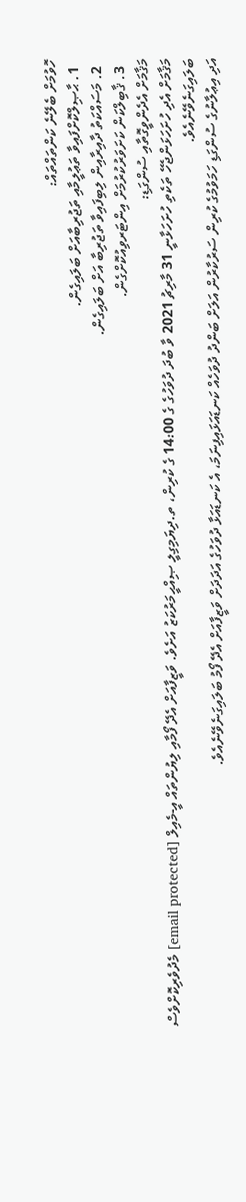ހޮވުމަށް ބެލޭނެ ކަންތައްތައް:
  1. ޙާޞިލްކޮށްފައިވާ ތަޢުލީމާއި ތަޖުރިބާއަށް ބަލައިގެން.
  2. މަސައްކަތު ދާއިރާއިން ލިބިފައިވާ ތަޖުރިބާ އަށް ބަލައިގެން.
  3. ޤާބިލްކަން ކަށަވަރުކުރުމަށް އިންޓަރވިއުކޮށްގެން.
މަޤާމަށް އެދެންވީގޮތާއި ސުންގަޑި:
މަޤާމަށް އެދި ހުށަހަޅަންޖެހޭ ތަކެތި ހުށަހަޅާނީ 31 މާރިޗު 2021 ވާ ބުދަ ދުވަހުގެ ގެ 14:00 ގެ ކުރިން، ތ.ދިޔަމިގިލީ ޞިއްޙީމަރުކަޒު އަށެވެ. ވަޒީފާއަށް އެދޭ ފޯމާއި ލިޔުންތައް އީ-މެއިލް [email protected] މެދުވެރިކޮށްވެސް ބަލައިގަނެވޭނެއެވެ.
އަދި އިޢުލާނުގެ ސުންގަޑި ހަމަވުމުގެ ކުރިން ސަރުކާރުން އަލަށް ބަންދު ދުވަހެއް ކަނޑައަޅައިފިނަމަ، އެ ކަނޑައަޅާ ދުވަހުގެ އަދަދަށް ވަޒީފާއަށް އެދޭ ފޯމު ބަލައިގަނެވޭނެއެވެ.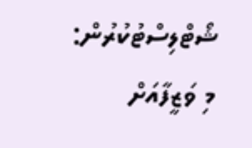ޝޯޓްލިސްޓުކުރުން:
މި ވަޒީފާއަށް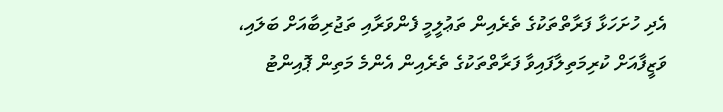އެދި ހުށަހަޅާ ފަރާތްތަކުގެ ތެރެއިން ތަޢުލީމީ ފެންވަރާއި ތަޖުރިބާއަށް ބަލައި، ވަޒީފާއަށް ކުރިމަތިލާފައިވާ ފަރާތްތަކުގެ ތެރެއިން އެންމެ މަތިން ޕޮއިންޓު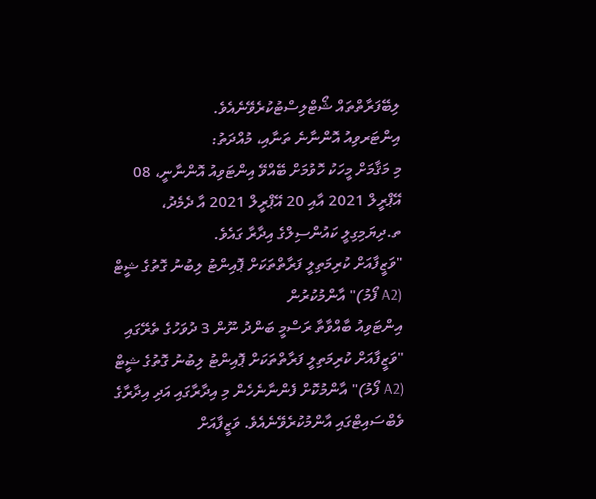ލިބޭފަރާތްތައް ޝޯޓްލިސްޓުކުރެވޭނެއެވެ.
އިންޓަރވިއު އޮންނާނެ ތަނާއި، މުއްދަތު:
މި މަޤާމަށް މީހަކު ހޮވުމަށް ބޭއްވޭ އިންޓަވިއު އޮންނާނީ، 08 އޭޕްރީލް 2021 އާއި 20 އޭޕްރީލް 2021 އާ ދެމެދު، ތ.ދިޔަމިގިލީ ކައުންސިލްގެ އިދާރާ ގައެވެ.
"ވަޒީފާއަށް ކުރިމަތިލީ ފަރާތްތަކަށް ޕޮއިންޓު ލިބުނު ގޮތުގެ ޝީޓް (A2 ފޯމު)" އާންމުކުރުން
އިންޓަވިއު ބާއްވާތާ ރަސްމީ ބަންދު ނޫން 3 ދުވަހުގެ ތެރޭގައި "ވަޒީފާއަށް ކުރިމަތިލީ ފަރާތްތަކަށް ޕޮއިންޓު ލިބުނު ގޮތުގެ ޝީޓް (A2 ފޯމު)" އާންމުކޮށް ފެންނާނެހެން މި އިދާރާގައި އަދި އިދާރާގެ ވެބްސައިޓްގައި އާންމުކުރެވޭނެއެވެ. ވަޒީފާއަށް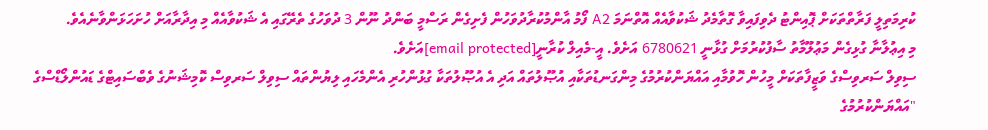ކުރިމަތިލީ ފަރާތްތަކަށް ޕޮއިންޓު ދެވިފައިވާ ގޮތާމެދު ޝަކުވާއެއް އޮތްނަމަ A2 ފޯމު އާންމުކުރާދުވަހުން ފެށިގެން ރަސްމީ ބަންދު ނޫން 3 ދުވަހުގެ ތެރޭގައި އެ ޝަކުވާއެއް މި އިދާރާއަށް ހުށަހަޅަންވާނެއެވެ.
މި އިޢުލާނާ ގުޅިގެން މަޢުލޫމާތު ސާފުކުރުމަށް ގުޅާނީ 6780621 އަށެވެ. އީ-މެއިލް ކުރާނީ[email protected]އަށެވެ.
ސިވިލް ސަރވިސްގެ ވަޒީފާތަކަށް މީހުން ހޮވުމާއި އައްޔަންކުރުމުގެ މިންގަނޑުތަކާއި އުޞޫލުތައް އަދި އެ އުޞޫލުތަކާ ގުޅުންހުރި އެންމެހައި ލިޔުންތައް ސިވިލް ސަރވިސް ކޮމިޝަނުގެ ވެބްސައިޓްގެ ޑައުންލޯޑްސްގެ "އައްޔަންކުރުމުގެ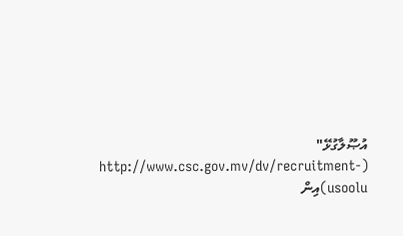އުޞޫލާގުޅޭ" (http://www.csc.gov.mv/dv/recruitment-usoolu)އިން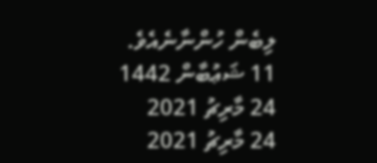ލިބެން ހުންނާނެއެވެ.
11 ޝަޢުބާން 1442
24 މާރިޗު 2021
24 މާރިޗު 2021